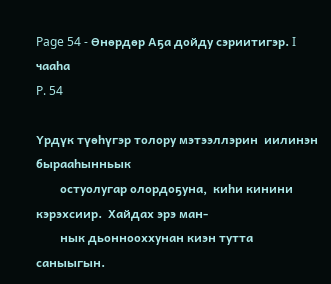Page 54 - Өнөрдөр Аҕа дойду сэриитигэр. I чааһа
P. 54

Үрдүк түөһүгэр толору мэтээллэрин  иилинэн бырааһынньык
        остуолугар олордоҕуна,  киһи кинини кэрэхсиир.  Хайдах эрэ ман-
        нык дьоннооххунан киэн тутта саныыгын.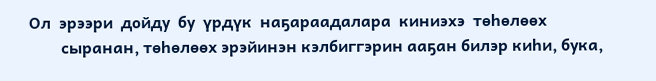Ол  эрээри  дойду  бу  үрдүк  наҕараадалара  киниэхэ  төһөлөөх
        сыранан, төһөлөөх эрэйинэн кэлбиггэрин ааҕан билэр киһи, бука,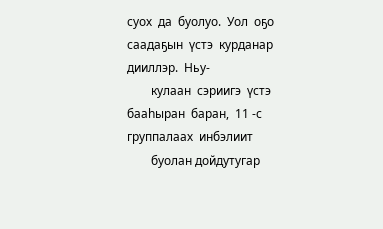суох  да  буолуо.  Уол  оҕо  саадаҕын  үстэ  курданар  дииллэр.  Ньу-
        кулаан  сэриигэ  үстэ  бааһыран  баран,  11 -с  группалаах  инбэлиит
        буолан дойдутугар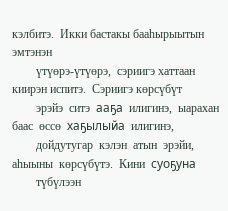кэлбитэ.  Икки бастакы бааһырыытын эмтэнэн
        үтүөрэ-үтүөрэ,  сэриигэ хаттаан киирэн испитэ.  Сэриигэ көрсүбүт
        эрэйэ  ситэ  ааҕа  илигинэ,  ыарахан  баас  өссө  хаҕылыйа  илигинэ,
        дойдутугар  кэлэн  атын  эрэйи,  аһыыны  көрсүбүтэ.  Кини  суоҕуна
        түбүлээн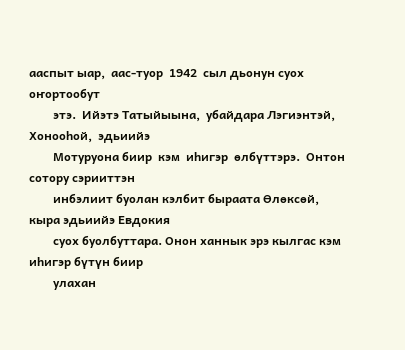ааспыт ыар,  аас-туор  1942  сыл дьонун суох оҥортообут
        этэ.  Ийэтэ Татыйыына,  убайдара Лэгиэнтэй,  Хонооһой,  эдьиийэ
        Мотуруона биир  кэм  иһигэр  өлбүттэрэ.  Онтон  сотору сэрииттэн
        инбэлиит буолан кэлбит быраата Өлөксөй,  кыра эдьиийэ Евдокия
        суох буолбуттара. Онон ханнык эрэ кылгас кэм иһигэр бүтүн биир
        улахан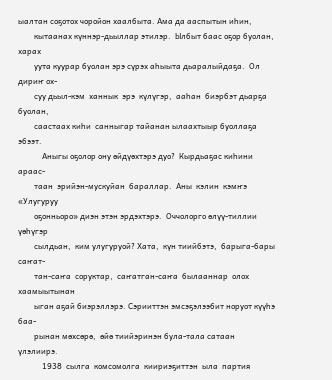ыалтан соҕотох чоройон хаалбыта. Ама да ааспытын иһин,
        кытаанах күннэр-дьыллар этилэр.  Ылбыт баас оҕор буолан,  харах
        уута куурар буолан эрэ сүрэх аһыыта дьаралыйдаҕа.  Ол дириҥ ох-
        суу дьыл-кэм  ханнык  эрэ  күлүгэр,  ааһан  биэрбэт дьарҕа  буолан,
        саастаах киһи  санныгар тайанан ылаахтыыр буоллаҕа эбээт.
            Аныгы оҕолор ону өйдүөхтэрэ дуо?  Кырдьаҕас киһини араас-
        таан  эрийэн-мускуйан  бараллар.  Аны  кэлин  кэмҥэ  «Улугуруу
        оҕонньоро» диэн этэн эрдэхтэрэ.  Оччолорго өлүү-тиллии үөһүгэр
        сылдьан,  ким улугуруой? Хата,  күн тиийбэтэ,  барыга-бары саҥат-
        тан-саҥа  соруктар,  саҥатган-саҥа  былааннар  олох хаамыытынан
        ыган аҕай биэрэллэрэ. Сэрииттэн эмсэҕэлээбит норуот күүһэ баа-
        рынан мөхсөрө,  өйө тиийэринэн була-тала сатаан үлэлиирэ.
            1938  сылга  комсомолга  киириэҕиттэн  ыла  партия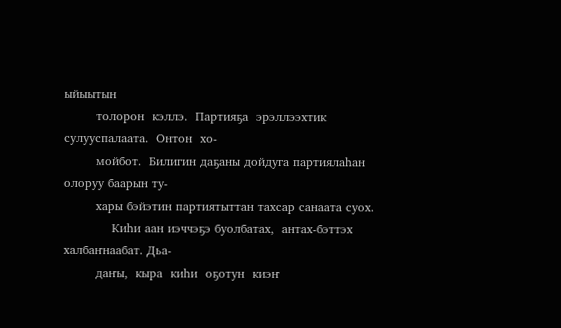ыйыытын
        толорон  кэллэ.  Партияҕа  эрэллээхтик  сулууспалаата.  Онтон  хо-
        мойбот.  Билигин даҕаны дойдуга партиялаһан  олоруу баарын ту-
        хары бэйэтин партиятыттан тахсар санаата суох.
            Киһи аан иэччэҕэ буолбатах,  антах-бэттэх халбаҥнаабат. Дьа-
        даҥы,  кыра  киһи  оҕотун  киэҥ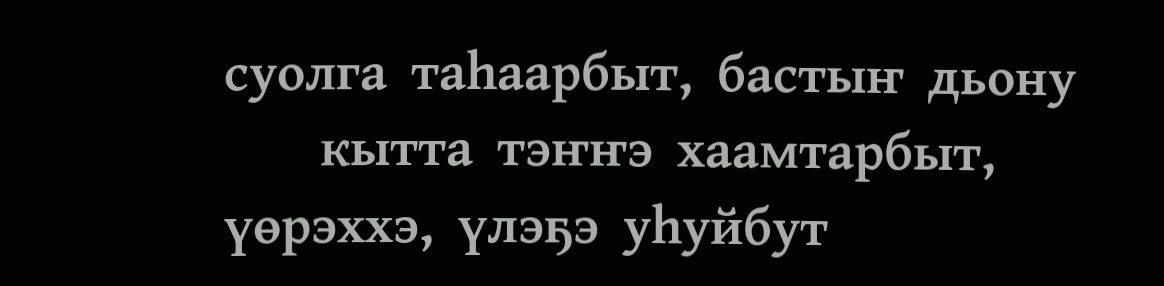суолга  таһаарбыт,  бастыҥ  дьону
        кытта  тэҥҥэ  хаамтарбыт,  үөрэххэ,  үлэҕэ  уһуйбут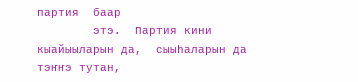партия  баар
        этэ.  Партия кини кыайыыларын да,  сыыһаларын да тэҥҥэ тутан,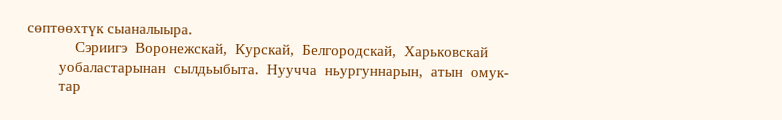сөптөөхтүк сыаналыыра.
            Сэриигэ  Воронежскай,  Курскай,  Белгородскай,  Харьковскай
        уобаластарынан  сылдьыбыта.  Нуучча  ньургуннарын,  атын  омук-
        тар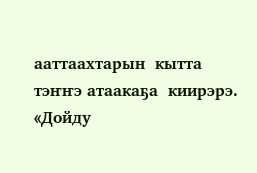ааттаахтарын  кытта тэҥҥэ атаакаҕа  киирэрэ.  «Дойду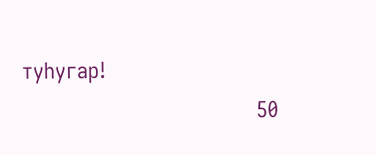туһугар!
                                       50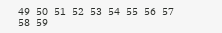49   50   51   52   53   54   55   56   57   58   59